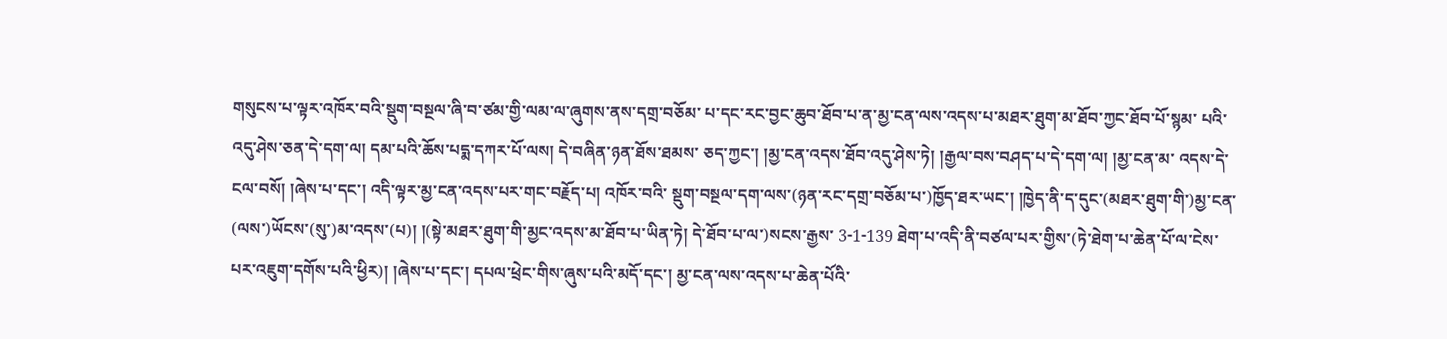གསུངས་པ་ལྟར་འཁོར་བའི་སྡུག་བསྔལ་ཞི་བ་ཙམ་གྱི་ལམ་ལ་ཞུགས་ནས་དགྲ་བཅོམ་ པ་དང་རང་བྱང་ཆུབ་ཐོབ་པ་ན་མྱ་ངན་ལས་འདས་པ་མཐར་ཐུག་མ་ཐོབ་ཀྱང་ཐོབ་པོ་སྙམ་ པའི་འདུ་ཤེས་ཅན་དེ་དག་ལ། དམ་པའི་ཆོས་པདྨ་དཀར་པོ་ལས། དེ་བཞིན་ཉན་ཐོས་ཐམས་ ཅད་ཀྱང་། །མྱ་ངན་འདས་ཐོབ་འདུ་ཤེས་ཏེ། །རྒྱལ་བས་བཤད་པ་དེ་དག་ལ། །མྱ་ངན་མ་ འདས་དེ་ངལ་བསོ། །ཞེས་པ་དང་། འདི་ལྟར་མྱ་ངན་འདས་པར་གང་བརྗོད་པ། འཁོར་བའི་ སྡུག་བསྔལ་དག་ལས་(ཉན་རང་དགྲ་བཅོམ་པ་)ཁྱོད་ཐར་ཡང་། །ཁྱེད་ནི་ད་དུང་(མཐར་ཐུག་གི་)མྱ་ངན་ (ལས་)ཡོངས་(སུ་)མ་འདས་(པ)། །(སྟེ་མཐར་ཐུག་གི་མྱང་འདས་མ་ཐོབ་པ་ཡིན་ཏེ། དེ་ཐོབ་པ་ལ་)སངས་རྒྱས་ 3-1-139 ཐེག་པ་འདི་ནི་བཙལ་པར་གྱིས་(ཏེ་ཐེག་པ་ཆེན་པོ་ལ་ངེས་པར་འཇུག་དགོས་པའི་ཕྱིར)། །ཞེས་པ་དང་། དཔལ་ཕྲེང་གིས་ཞུས་པའི་མདོ་དང་། མྱ་ངན་ལས་འདས་པ་ཆེན་པོའི་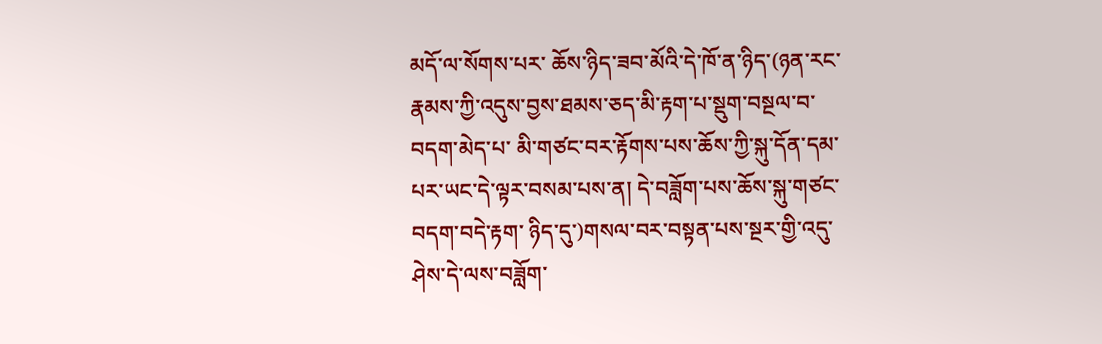མདོ་ལ་སོགས་པར་ ཆོས་ཉིད་ཟབ་མོའི་དེ་ཁོ་ན་ཉིད་(ཉན་རང་རྣམས་ཀྱི་འདུས་བྱས་ཐམས་ཅད་མི་རྟག་པ་སྡུག་བསྔལ་བ་བདག་མེད་པ་ མི་གཙང་བར་རྟོགས་པས་ཆོས་ཀྱི་སྐུ་དོན་དམ་པར་ཡང་དེ་ལྟར་བསམ་པས་ན། དེ་བཟློག་པས་ཆོས་སྐུ་གཙང་བདག་བདེ་རྟག་ ཉིད་དུ་)གསལ་བར་བསྟན་པས་སྔར་གྱི་འདུ་ཤེས་དེ་ལས་བཟློག་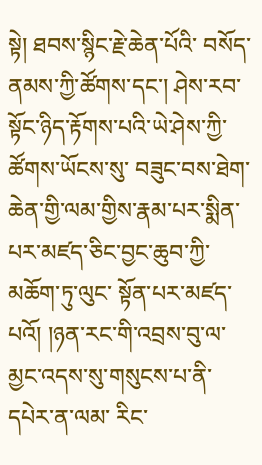སྟེ། ཐབས་སྙིང་རྗེ་ཆེན་པོའི་ བསོད་ནམས་ཀྱི་ཚོགས་དང་། ཤེས་རབ་སྟོང་ཉིད་རྟོགས་པའི་ཡེ་ཤེས་ཀྱི་ཚོགས་ཡོངས་སུ་ བཟུང་བས་ཐེག་ཆེན་གྱི་ལམ་གྱིས་རྣམ་པར་སྨིན་པར་མཛད་ཅིང་བྱང་ཆུབ་ཀྱི་མཆོག་ཏུ་ལུང་ སྟོན་པར་མཛད་པའོ། །ཉན་རང་གི་འབྲས་བུ་ལ་མྱང་འདས་སུ་གསུངས་པ་ནི་དཔེར་ན་ལམ་ རིང་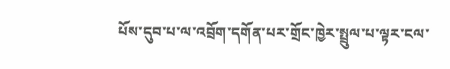པོས་དུབ་པ་ལ་འབྲོག་དགོན་པར་གྲོང་ཁྱེར་སྤྲུལ་པ་ལྟར་ངལ་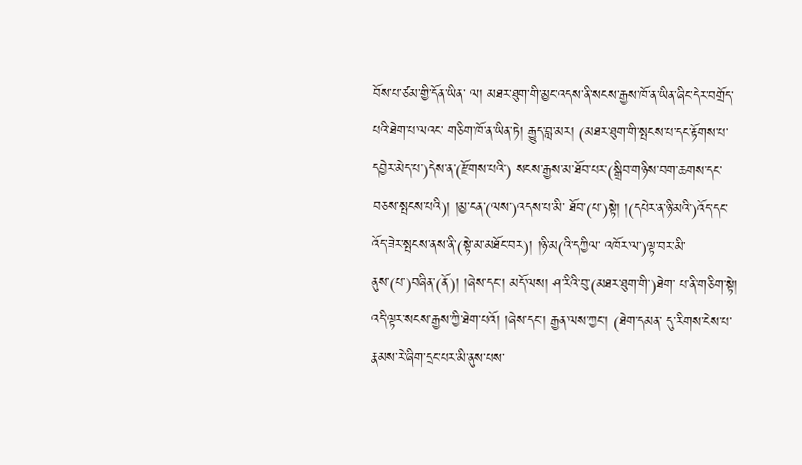བོས་པ་ཙམ་གྱི་དོན་ཡིན་ ལ། མཐར་ཐུག་གི་མྱང་འདས་ནི་སངས་རྒྱས་ཁོ་ན་ཡིན་ཞིང་དེར་བགྲོད་པའི་ཐེག་པ་ལའང་ གཅིག་ཁོ་ན་ཡིན་ཏེ། རྒྱུད་བླ་མར། (མཐར་ཐུག་གི་སྤངས་པ་དང་རྟོགས་པ་དབྱེར་མེད་པ་)དེས་ན་(རྫོགས་པའི་) སངས་རྒྱས་མ་ཐོབ་པར་(སྒྲིབ་གཉིས་བག་ཆགས་དང་བཅས་སྤངས་པའི)། །མྱ་ངན་(ལས་)འདས་པ་མི་ ཐོབ་(པ་)སྟེ། །(དཔེར་ན་ཉི་མའི་)འོད་དང་འོད་ཟེར་སྤངས་ནས་ནི་(སྟེ་མ་མཐོང་བར)། །ཉི་མ(འི་དཀྱིལ་ འཁོར་ལ་)ལྟ་བར་མི་ནུས་(པ་)བཞིན་(ནོ)། །ཞེས་དང་། མདོ་ལས། ཤ་རིའི་བུ་(མཐར་ཐུག་གི་)ཐེག་ པ་ནི་གཅིག་སྟེ། འདི་ལྟར་སངས་རྒྱས་ཀྱི་ཐེག་པའོ། །ཞེས་དང་། རྒྱན་ལས་ཀྱང་། (ཐེག་དམན་ དུ་རིགས་ངེས་པ་རྣམས་རེ་ཞིག་དྲང་པར་མི་ནུས་པས་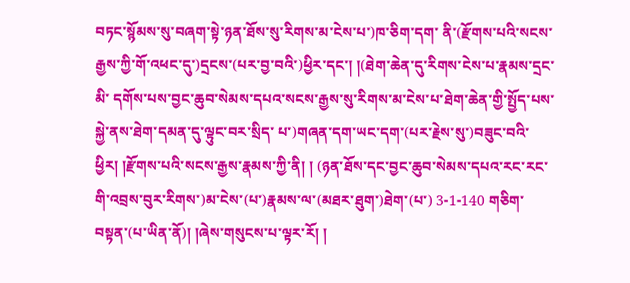བཏང་སྙོམས་སུ་བཞག་སྟེ་ཉན་ཐོས་སུ་རིགས་མ་ངེས་པ་)ཁ་ཅིག་དག་ ནི་(རྫོགས་པའི་སངས་རྒྱས་ཀྱི་གོ་འཕང་དུ་)དྲངས་(པར་བྱ་བའི་)ཕྱིར་དང་། །(ཐེག་ཆེན་དུ་རིགས་ངེས་པ་རྣམས་དྲང་མི་ དགོས་པས་བྱང་ཆུབ་སེམས་དཔའ་སངས་རྒྱས་སུ་རིགས་མ་ངེས་པ་ཐེག་ཆེན་གྱི་སྤྱོད་པས་སྐྱེ་ནས་ཐེག་དམན་དུ་ལྟུང་བར་སྲིད་ པ་)གཞན་དག་ཡང་དག་(པར་རྗེས་སུ་)བཟུང་བའི་ཕྱིར། །རྫོགས་པའི་སངས་རྒྱས་རྣམས་ཀྱི་ནི། ། (ཉན་ཐོས་དང་བྱང་ཆུབ་སེམས་དཔའ་རང་རང་གི་འབྲས་བུར་རིགས་)མ་ངེས་(པ་)རྣམས་ལ་(མཐར་ཐུག་)ཐེག་(པ་) 3-1-140 གཅིག་བསྟན་(པ་ཡིན་ནོ)། །ཞེས་གསུངས་པ་ལྟར་རོ། །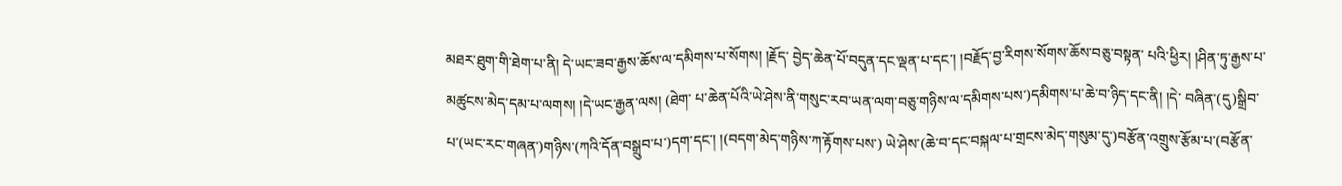མཐར་ཐུག་གི་ཐེག་པ་ནི། དེ་ཡང་ཟབ་རྒྱས་ཆོས་ལ་དམིགས་པ་སོགས། །རྗོད་ བྱེད་ཆེན་པོ་བདུན་དང་ལྡན་པ་དང་། །བརྗོད་བྱ་རིགས་སོགས་ཆོས་བཅུ་བསྟན་ པའི་ཕྱིར། །ཤིན་ཏུ་རྒྱས་པ་མཚུངས་མེད་དམ་པ་ལགས། །དེ་ཡང་རྒྱན་ལས། (ཐེག་ པ་ཆེན་པོའི་ཡེ་ཤེས་ནི་གསུང་རབ་ཡན་ལག་བཅུ་གཉིས་ལ་དམིགས་པས་)དམིགས་པ་ཆེ་བ་ཉིད་དང་ནི། །དེ་ བཞིན་(དུ)སྒྲིབ་པ་(ཡང་རང་གཞན་)གཉིས་(ཀའི་དོན་བསྒྲུབ་པ་)དག་དང་། །(བདག་མེད་གཉིས་ཀ་རྟོགས་པས་) ཡེ་ཤེས་(ཆེ་བ་དང་བསྐལ་པ་གྲངས་མེད་གསུམ་དུ་)བརྩོན་འགྲུས་རྩོམ་པ་(བརྩོན་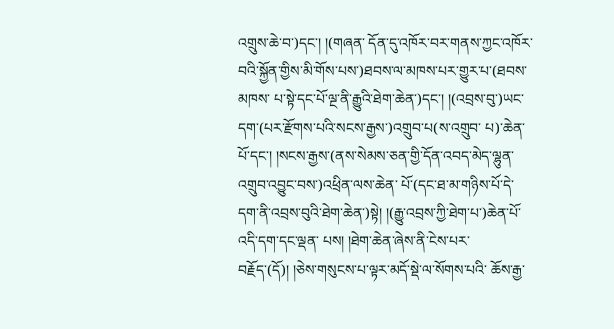འགྲུས་ཆེ་བ་)དང་། །(གཞན་ དོན་དུ་འཁོར་བར་གནས་ཀྱང་འཁོར་བའི་སྐྱོན་གྱིས་མི་གོས་པས་)ཐབས་ལ་མཁས་པར་གྱུར་པ་(ཐབས་མཁས་ པ་སྟེ་དང་པོ་ལྔ་ནི་རྒྱུའི་ཐེག་ཆེན་)དང་། །(འབྲས་བུ་)ཡང་དག་(པར་རྫོགས་པའི་སངས་རྒྱས་)འགྲུབ་པ(ས་འགྲུབ་ པ)་ཆེན་པོ་དང་། །སངས་རྒྱས་(ནས་སེམས་ཅན་གྱི་དོན་འབད་མེད་ལྷུན་འགྲུབ་འབྱུང་བས་)འཕྲིན་ལས་ཆེན་ པོ་(དང་ཐ་མ་གཉིས་པོ་དེ་དག་ནི་འབྲས་བུའི་ཐེག་ཆེན་)སྟེ། །(རྒྱུ་འབྲས་ཀྱི་ཐེག་པ་)ཆེན་པོ་འདི་དག་དང་ལྡན་ པས། །ཐེག་ཆེན་ཞེས་ནི་ངེས་པར་བརྗོད་(དོ)། །ཅེས་གསུངས་པ་ལྟར་མདོ་སྡེ་ལ་སོགས་པའི་ ཆོས་རྒྱ་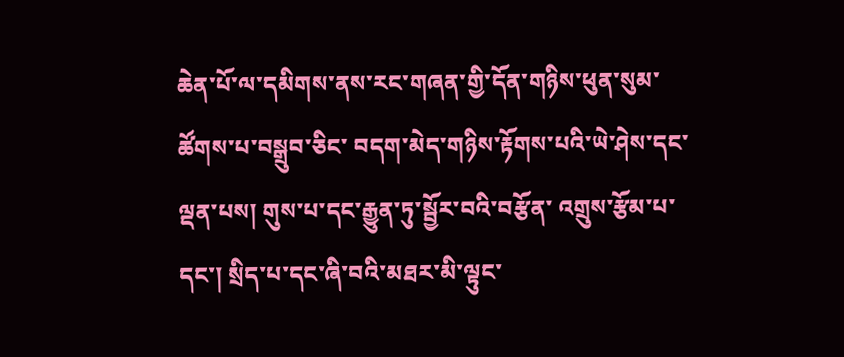ཆེན་པོ་ལ་དམིགས་ནས་རང་གཞན་གྱི་དོན་གཉིས་ཕུན་སུམ་ཚོགས་པ་བསྒྲུབ་ཅིང་ བདག་མེད་གཉིས་རྟོགས་པའི་ཡེ་ཤེས་དང་ལྡན་པས། གུས་པ་དང་རྒྱུན་ཏུ་སྦྱོར་བའི་བརྩོན་ འགྲུས་རྩོམ་པ་དང་། སྲིད་པ་དང་ཞི་བའི་མཐར་མི་ལྟུང་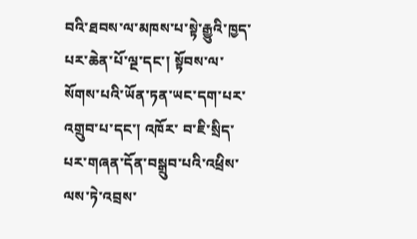བའི་ཐབས་ལ་མཁས་པ་སྟེ་རྒྱུའི་ཁྱད་ པར་ཆེན་པོ་ལྔ་དང་། སྟོབས་ལ་སོགས་པའི་ཡོན་ཏན་ཡང་དག་པར་འགྲུབ་པ་དང་། འཁོར་ བ་ཇི་སྲིད་པར་གཞན་དོན་བསྒྲུབ་པའི་འཕྲིས་ལས་ཏེ་འབྲས་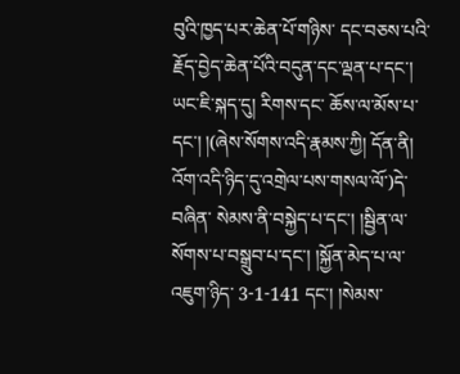བུའི་ཁྱད་པར་ཆེན་པོ་གཉིས་ དང་བཅས་པའི་རྗོད་བྱེད་ཆེན་པོའི་བདུན་དང་ལྡན་པ་དང་། ཡང་ཇི་སྐད་དུ། རིགས་དང་ ཆོས་ལ་མོས་པ་དང་། །(ཞེས་སོགས་འདི་རྣམས་ཀྱི། དོན་ནི། འོག་འདི་ཉིད་དུ་འགྲེལ་པས་གསལ་ལོ་)དེ་བཞིན་ སེམས་ནི་བསྐྱེད་པ་དང་། །སྦྱིན་ལ་སོགས་པ་བསྒྲུབ་པ་དང་། །སྐྱོན་མེད་པ་ལ་འཇུག་ཉིད་ 3-1-141 དང་། །སེམས་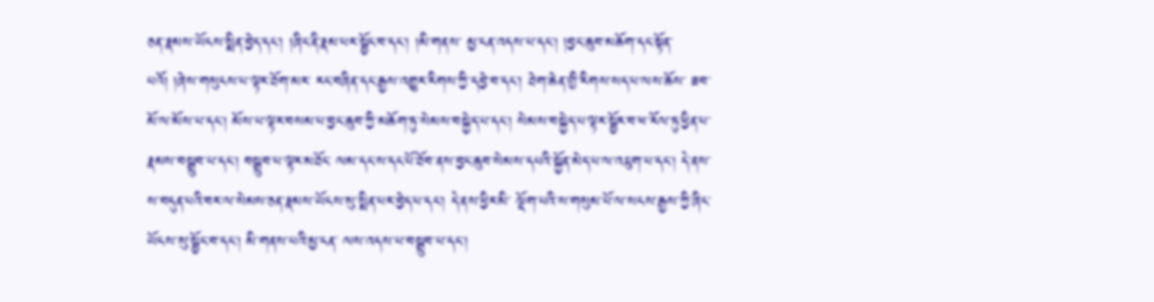ཅན་རྣམས་ཡོངས་སྨིན་བྱེད་དང་། །ཞིང་ནི་རྣམ་པར་སྦྱོང་བ་དང་། །མི་གནས་ མྱ་ངན་འདས་པ་དང་། །བྱང་ཆུབ་མཆོག་དང་སྟོན་པའོ། །ཞེས་གསུངས་པ་ལྟར་ཐོག་མར་ རང་བཞིན་དང་རྒྱས་འགྱུར་རིགས་ཀྱི་དབྱེ་བ་དང་། ཐེག་ཆེན་གྱི་རིགས་སད་པ་ལས་ཆོས་ ཟབ་མོ་ལ་མོས་པ་དང་། མོས་པ་ལྟར་བསམ་པ་བྱང་ཆུབ་ཀྱི་མཆོག་ཏུ་སེམས་བསྐྱེད་པ་དང་། སེམས་བསྐྱེད་པ་ལྟར་སྦྱོར་བ་ཕ་རོལ་ཏུ་ཕྱིན་པ་རྣམས་བསྒྲུབ་པ་དང་། བསྒྲུབ་པ་ལྟར་མཐོང་ ལམ་དང་ས་དང་པོ་ཐོབ་ནས་བྱང་ཆུབ་སེམས་དཔའི་སྐྱོན་མེད་པ་ལ་འཇུག་པ་དང་། དེ་ནས་ ས་བདུན་པའི་བར་ལ་སེམས་ཅན་རྣམས་ཡོངས་སུ་སྨིན་པར་བྱེད་པ་དང་། དེ་ནས་ཕྱིར་མི་ ལྡོག་པའི་ས་གསུམ་པོ་ལ་སངས་རྒྱས་ཀྱི་ཞིང་ཡོངས་སུ་སྦྱོང་བ་དང་། མི་གནས་པའི་མྱ་ངན་ ལས་འདས་པ་བསྒྲུབ་པ་དང་།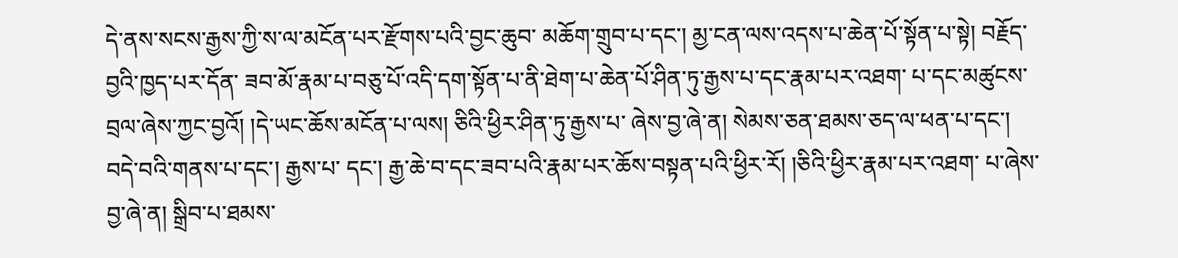དེ་ནས་སངས་རྒྱས་ཀྱི་ས་ལ་མངོན་པར་རྫོགས་པའི་བྱང་ཆུབ་ མཆོག་གྲུབ་པ་དང་། མྱ་ངན་ལས་འདས་པ་ཆེན་པོ་སྟོན་པ་སྟེ། བརྗོད་བྱའི་ཁྱད་པར་དོན་ ཟབ་མོ་རྣམ་པ་བཅུ་པོ་འདི་དག་སྟོན་པ་ནི་ཐེག་པ་ཆེན་པོ་ཤིན་ཏུ་རྒྱས་པ་དང་རྣམ་པར་འཐག་ པ་དང་མཚུངས་བྲལ་ཞེས་ཀྱང་བྱའོ། །དེ་ཡང་ཆོས་མངོན་པ་ལས། ཅིའི་ཕྱིར་ཤིན་ཏུ་རྒྱས་པ་ ཞེས་བྱ་ཞེ་ན། སེམས་ཅན་ཐམས་ཅད་ལ་ཕན་པ་དང་། བདེ་བའི་གནས་པ་དང་། རྒྱས་པ་ དང་། རྒྱ་ཆེ་བ་དང་ཟབ་པའི་རྣམ་པར་ཆོས་བསྟན་པའི་ཕྱིར་རོ། །ཅིའི་ཕྱིར་རྣམ་པར་འཐག་ པ་ཞེས་བྱ་ཞེ་ན། སྒྲིབ་པ་ཐམས་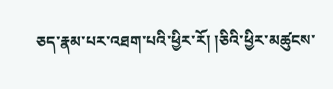ཅད་རྣམ་པར་འཐག་པའི་ཕྱིར་རོ། །ཅིའི་ཕྱིར་མཚུངས་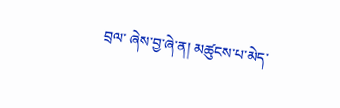བྲལ་ ཞེས་བྱ་ཞེ་ན། མཚུངས་པ་མེད་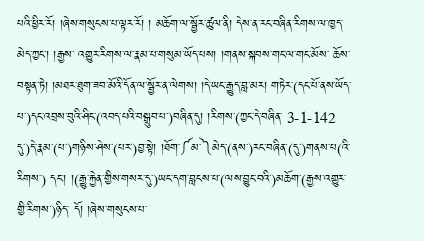པའི་ཕྱིར་རོ། །ཞེས་གསུངས་པ་ལྟར་རོ། ། མཆོག་ལ་སྦྱོར་ཚུལ་ནི། དེས་ན་རང་བཞིན་རིགས་ལ་ཁྱད་མེད་ཀྱང་། །རྒྱས་ འགྱུར་རིགས་ལ་རྣམ་པ་གསུམ་ཡོད་པས། །གནས་སྐབས་གང་ལ་གང་མོས་ ཆོས་བསྟན་ཏེ། །མཐར་ཐུག་ཟབ་མོའི་དོན་ལ་སྦྱོར་ན་ལེགས། །དེ་ཡང་རྒྱུད་བླ་མར། གཏེར་(དང་པོ་ནས་ཡོད་པ་)དང་འབྲས་བུའི་ཤིང་(འབད་པའི་བསྒྲུབ་པ་)བཞིན་དུ། །རིགས་(ཀྱང་དེ་བཞིན་ 3-1-142 དུ་)དེ་རྣམ་(པ་)གཉིས་ཤེས་(པར་)བྱ་སྟེ། །ཐོག་༼མ་༽མེད་(ནས་)རང་བཞིན་(དུ་)གནས་པ(འི་རིགས་) དང་། །(རྒྱུ་རྐྱེན་གྱིས་གསར་དུ་)ཡང་དག་བླངས་པ་(ལས་བྱུང་བའི་)མཆོག་(རྒྱས་འགྱུར་གྱི་རིགས་)ཉིད་ དོ། །ཞེས་གསུངས་པ་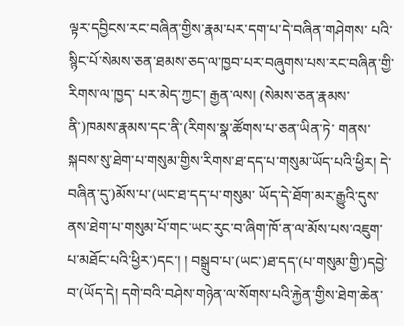ལྟར་དབྱིངས་རང་བཞིན་གྱིས་རྣམ་པར་དག་པ་དེ་བཞིན་གཤེགས་ པའི་སྙིང་པོ་སེམས་ཅན་ཐམས་ཅད་ལ་ཁྱབ་པར་བཞུགས་པས་རང་བཞིན་གྱི་རིགས་ལ་ཁྱད་ པར་མེད་ཀྱང་། རྒྱན་ལས། (སེམས་ཅན་རྣམས་ནི་)ཁམས་རྣམས་དང་ནི་(རིགས་སྣ་ཚོགས་པ་ཅན་ཡིན་ཏེ་ གནས་སྐབས་སུ་ཐེག་པ་གསུམ་གྱིས་རིགས་ཐ་དད་པ་གསུམ་ཡོད་པའི་ཕྱིར། དེ་བཞིན་དུ་)མོས་པ་(ཡང་ཐ་དད་པ་གསུམ་ ཡོད་དེ་ཐོག་མར་རྒྱུའི་དུས་ནས་ཐེག་པ་གསུམ་པོ་གང་ཡང་རུང་བ་ཞིག་ཁོ་ན་ལ་མོས་པས་འཇུག་པ་མཐོང་པའི་ཕྱིར་)དང་། ། བསྒྲུབ་པ་(ཡང་)ཐ་དད་(པ་གསུམ་གྱི་)དབྱེ་བ་(ཡོད་དེ། དགེ་བའི་བཤེས་གཉེན་ལ་སོགས་པའི་རྐྱེན་གྱིས་ཐེག་ཆེན་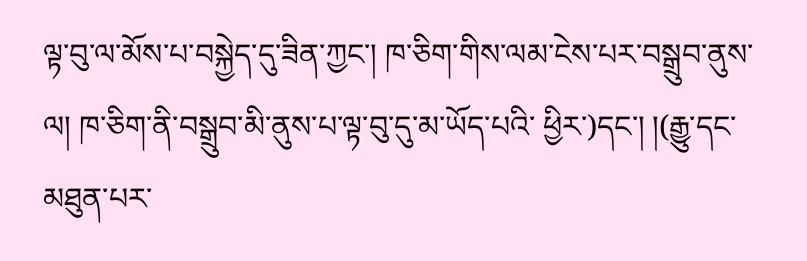ལྟ་བུ་ལ་མོས་པ་བསྐྱེད་དུ་ཟིན་ཀྱང་། ཁ་ཅིག་གིས་ལམ་ངེས་པར་བསྒྲུབ་ནུས་ལ། ཁ་ཅིག་ནི་བསྒྲུབ་མི་ནུས་པ་ལྟ་བུ་དུ་མ་ཡོད་པའི་ ཕྱིར་)དང་། །(རྒྱུ་དང་མཐུན་པར་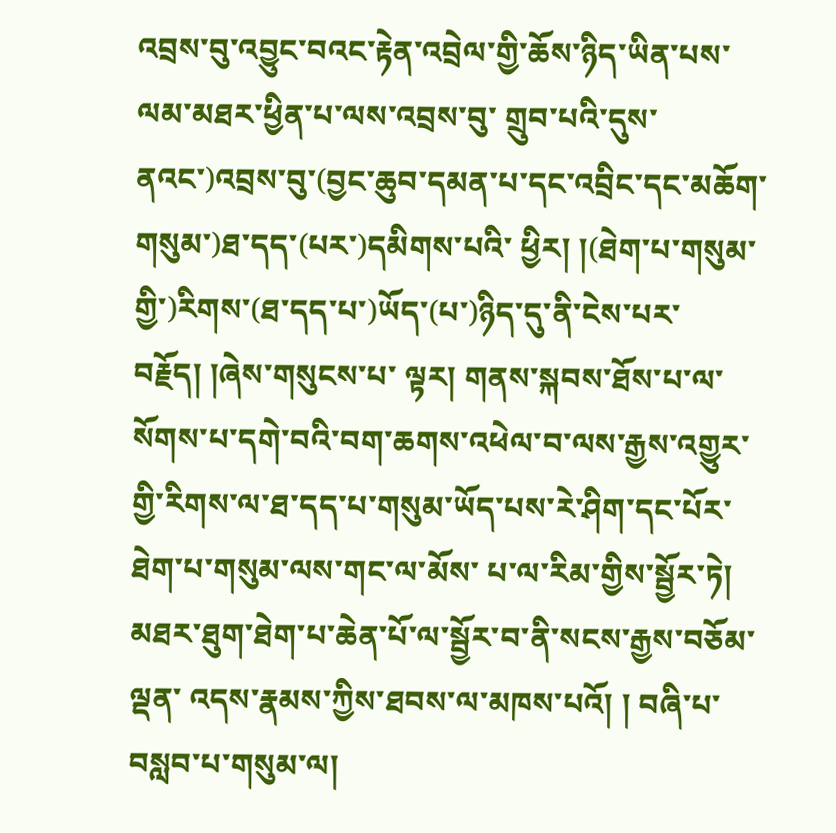འབྲས་བུ་འབྱུང་བའང་རྟེན་འབྲེལ་གྱི་ཆོས་ཉིད་ཡིན་པས་ལམ་མཐར་ཕྱིན་པ་ལས་འབྲས་བུ་ གྲུབ་པའི་དུས་ནའང་)འབྲས་བུ་(བྱང་ཆུབ་དམན་པ་དང་འབྲིང་དང་མཆོག་གསུམ་)ཐ་དད་(པར་)དམིགས་པའི་ ཕྱིར། །(ཐེག་པ་གསུམ་གྱི་)རིགས་(ཐ་དད་པ་)ཡོད་(པ་)ཉིད་དུ་ནི་ངེས་པར་བརྗོད། །ཞེས་གསུངས་པ་ ལྟར། གནས་སྐབས་ཐོས་པ་ལ་སོགས་པ་དགེ་བའི་བག་ཆགས་འཕེལ་བ་ལས་རྒྱས་འགྱུར་ གྱི་རིགས་ལ་ཐ་དད་པ་གསུམ་ཡོད་པས་རེ་ཤིག་དང་པོར་ཐེག་པ་གསུམ་ལས་གང་ལ་མོས་ པ་ལ་རིམ་གྱིས་སྦྱོར་ཏེ། མཐར་ཐུག་ཐེག་པ་ཆེན་པོ་ལ་སྦྱོར་བ་ནི་སངས་རྒྱས་བཅོམ་ལྡན་ འདས་རྣམས་ཀྱིས་ཐབས་ལ་མཁས་པའོ། ། བཞི་པ་བསླབ་པ་གསུམ་ལ།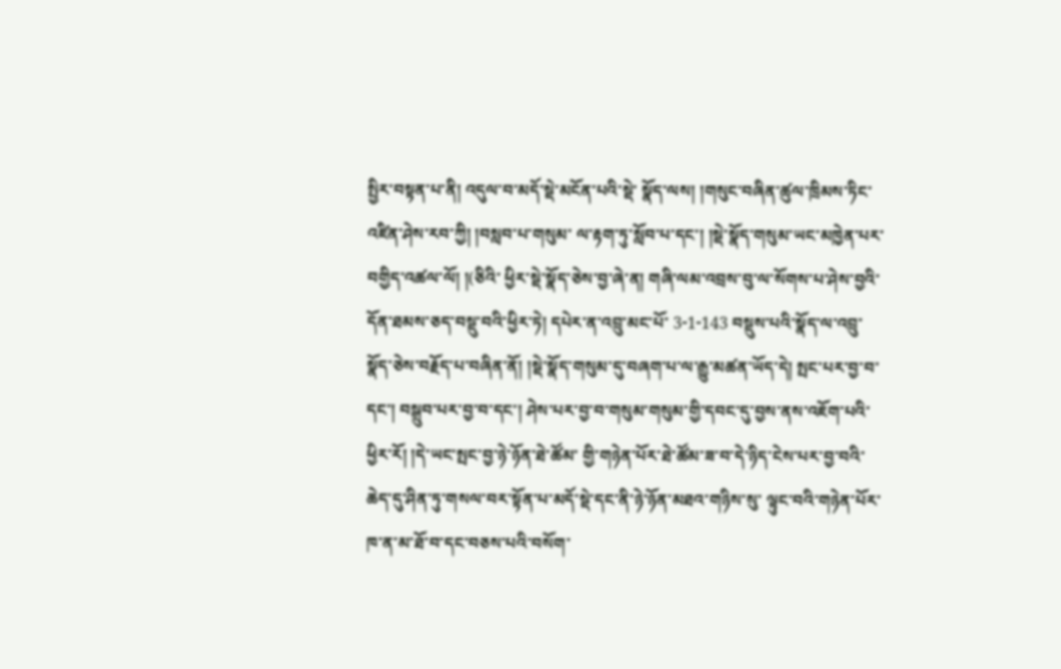སྤྱིར་བསྟན་པ་ནི། འདུལ་བ་མདོ་སྡེ་མངོན་པའི་སྡེ་ སྣོད་ལས། །གསུང་བཞིན་ཚུལ་ཁྲིམས་ཏིང་འཛིན་ཤེས་རབ་ཀྱི། །བསླབ་པ་གསུམ་ ལ་རྟག་ཏུ་སློབ་པ་དང་། །སྡེ་སྣོད་གསུམ་ཡང་མཁྱེན་པར་བགྱིད་འཚལ་ལོ། །(ཅིའི་ ཕྱིར་སྡེ་སྣོད་ཅེས་བྱ་ཞེ་ན། གཞི་ལམ་འབྲས་བུ་ལ་སོགས་པ་ཤེས་བྱའི་དོན་ཐམས་ཅད་བསྡུ་བའི་ཕྱིར་ཏེ། དཔེར་ན་འབྲུ་མང་པོ་ 3-1-143 བསྡུས་པའི་སྣོད་ལ་འབྲུ་སྣོད་ཅེས་བརྗོད་པ་བཞིན་ནོ། །སྡེ་སྣོད་གསུམ་དུ་བཞག་པ་ལ་རྒྱུ་མཚན་ཡོད་དེ། སྤང་པར་བྱ་བ་དང་། བསྒྲུབ་པར་བྱ་བ་དང་། ཤེས་པར་བྱ་བ་གསུམ་གསུམ་གྱི་དབང་དུ་བྱས་ནས་འཇོག་པའི་ཕྱིར་རོ། །དེ་ཡང་སྤང་བྱ་ཉེ་ཉོན་ཐེ་ཚོམ་ གྱི་གཉེན་པོར་ཐེ་ཚོམ་ཟ་བ་དེ་ཉིད་ངེས་པར་བྱ་བའི་ཆེད་དུ་ཤིན་ཏུ་གསལ་བར་སྟོན་པ་མདོ་སྡེ་དང་ནི་ཉེ་ཉོན་མཐའ་གཉིས་སུ་ ལྟུང་བའི་གཉེན་པོར་ཁ་ན་མ་ཐོ་བ་དང་བཅས་པའི་བསོག་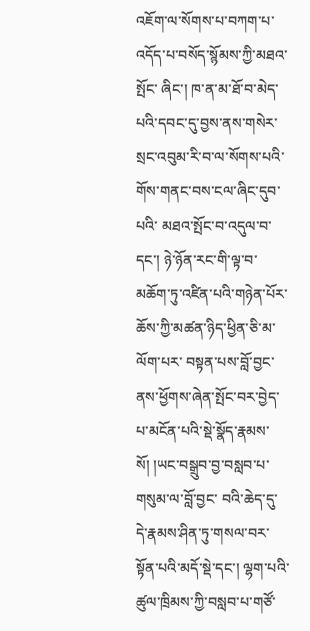འཇོག་ལ་སོགས་པ་བཀག་པ་འདོད་པ་བསོད་སྙོམས་ཀྱི་མཐའ་སྤོང་ ཞིང་། ཁ་ན་མ་ཐོ་བ་མེད་པའི་དབང་དུ་བྱས་ནས་གསེར་སྲང་འབུམ་རི་བ་ལ་སོགས་པའི་གོས་གནང་བས་ངལ་ཞིང་དུབ་པའི་ མཐའ་སྤོང་བ་འདུལ་བ་དང་། ཉེ་ཉོན་རང་གི་ལྟ་བ་མཆོག་ཏུ་འཛིན་པའི་གཉེན་པོར་ཆོས་ཀྱི་མཚན་ཉིད་ཕྱིན་ཅི་མ་ལོག་པར་ བསྟན་པས་བློ་བྱང་ནས་ཕྱོགས་ཞེན་སྤོང་བར་བྱེད་པ་མངོན་པའི་སྡེ་སྣོད་རྣམས་སོ། །ཡང་བསྒྲུབ་བྱ་བསླབ་པ་གསུམ་ལ་བློ་བྱང་ བའི་ཆེད་དུ་དེ་རྣམས་ཤིན་ཏུ་གསལ་བར་སྟོན་པའི་མདོ་སྡེ་དང་། ལྷག་པའི་ཚུལ་ཁྲིམས་ཀྱི་བསླབ་པ་གཙོ་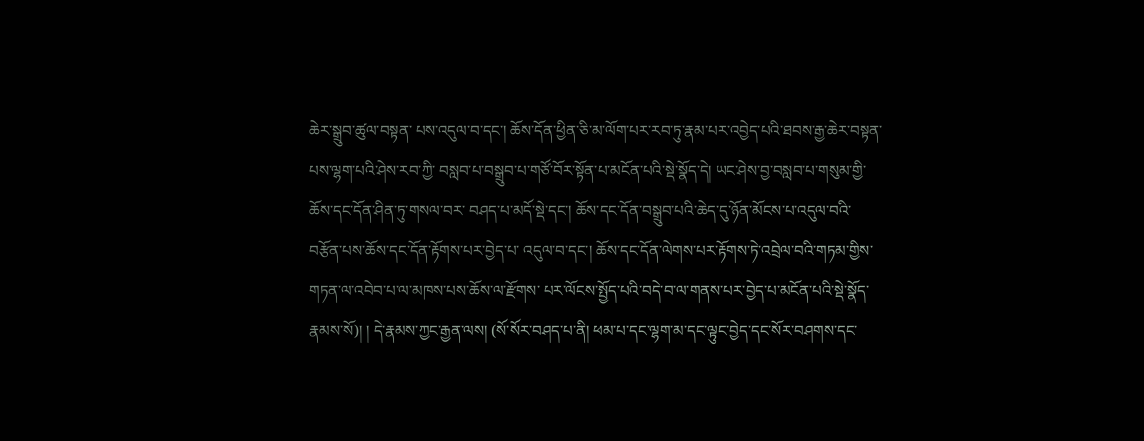ཆེར་སྒྲུབ་ཚུལ་བསྟན་ པས་འདུལ་བ་དང་། ཆོས་དོན་ཕྱིན་ཅི་མ་ལོག་པར་རབ་ཏུ་རྣམ་པར་འབྱེད་པའི་ཐབས་རྒྱ་ཆེར་བསྟན་པས་ལྷག་པའི་ཤེས་རབ་ཀྱི་ བསླབ་པ་བསྒྲུབ་པ་གཙོ་བོར་སྟོན་པ་མངོན་པའི་སྡེ་སྣོད་དེ། ཡང་ཤེས་བྱ་བསླབ་པ་གསུམ་གྱི་ཆོས་དང་དོན་ཤིན་ཏུ་གསལ་བར་ བཤད་པ་མདོ་སྡེ་དང་། ཆོས་དང་དོན་བསྒྲུབ་པའི་ཆེད་དུ་ཉོན་མོངས་པ་འདུལ་བའི་བརྩོན་པས་ཆོས་དང་དོན་རྟོགས་པར་བྱེད་པ་ འདུལ་བ་དང་། ཆོས་དང་དོན་ལེགས་པར་རྟོགས་ཏེ་འབྲེལ་བའི་གཏམ་གྱིས་གཏན་ལ་འབེབ་པ་ལ་མཁས་པས་ཆོས་ལ་རྫོགས་ པར་ལོངས་སྤྱོད་པའི་བདེ་བ་ལ་གནས་པར་བྱེད་པ་མངོན་པའི་སྡེ་སྣོད་རྣམས་སོ)། ། དེ་རྣམས་ཀྱང་རྒྱན་ལས། (སོ་སོར་བཤད་པ་ནི། ཕམ་པ་དང་ལྷག་མ་དང་ལྟུང་བྱེད་དང་སོར་བཤགས་དང་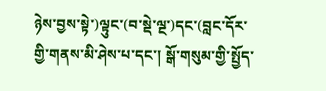ཉེས་བྱས་སྟེ་)ལྟུང་(བ་སྡེ་ལྔ་)དང་(བླང་དོར་གྱི་གནས་མི་ཤེས་པ་དང་། སྒོ་གསུམ་གྱི་སྤྱོད་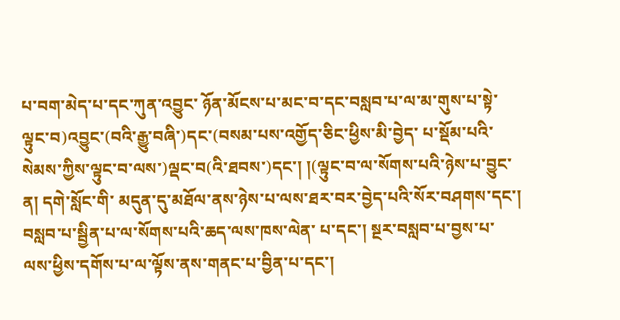པ་བག་མེད་པ་དང་ཀུན་འབྱུང་ ཉོན་མོངས་པ་མང་བ་དང་བསླབ་པ་ལ་མ་གུས་པ་སྟེ་ལྟུང་བ)འབྱུང་(བའི་རྒྱུ་བཞི་)དང་(བསམ་པས་འགྱོད་ཅིང་ཕྱིས་མི་བྱེད་ པ་སྡོམ་པའི་སེམས་ཀྱིས་ལྟུང་བ་ལས་)ལྡང་བ(འི་ཐབས་)དང་། །(ལྟུང་བ་ལ་སོགས་པའི་ཉེས་པ་བྱུང་ན། དགེ་སློང་གི་ མདུན་དུ་མཐོལ་ནས་ཉེས་པ་ལས་ཐར་བར་བྱེད་པའི་སོར་བཤགས་དང་། བསླབ་པ་སྦྱིན་པ་ལ་སོགས་པའི་ཆད་ལས་ཁས་ལེན་ པ་དང་། སྔར་བསླབ་པ་བྱས་པ་ལས་ཕྱིས་དགོས་པ་ལ་ལྟོས་ནས་གནང་པ་བྱིན་པ་དང་།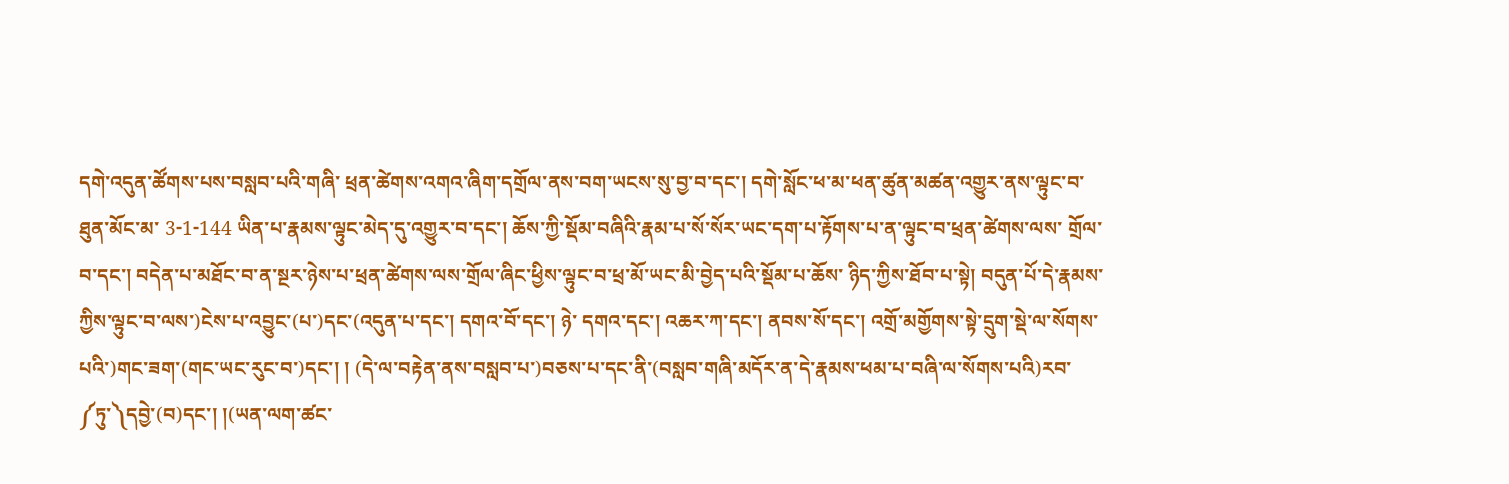དགེ་འདུན་ཚོགས་པས་བསླབ་པའི་གཞི་ ཕྲན་ཚེགས་འགའ་ཞིག་དགྲོལ་ནས་བག་ཡངས་སུ་བྱ་བ་དང་། དགེ་སློང་ཕ་མ་ཕན་ཚུན་མཚན་འགྱུར་ནས་ལྟུང་བ་ཐུན་མོང་མ་ 3-1-144 ཡིན་པ་རྣམས་ལྟུང་མེད་དུ་འགྱུར་བ་དང་། ཆོས་ཀྱི་སྡོམ་བཞིའི་རྣམ་པ་སོ་སོར་ཡང་དག་པ་རྟོགས་པ་ན་ལྟུང་བ་ཕྲན་ཚེགས་ལས་ གྲོལ་བ་དང་། བདེན་པ་མཐོང་བ་ན་སྔར་ཉེས་པ་ཕྲན་ཚེགས་ལས་གྲོལ་ཞིང་ཕྱིས་ལྟུང་བ་ཕྲ་མོ་ཡང་མི་བྱེད་པའི་སྡོམ་པ་ཆོས་ ཉིད་ཀྱིས་ཐོབ་པ་སྟེ། བདུན་པོ་དེ་རྣམས་ཀྱིས་ལྟུང་བ་ལས་)ངེས་པ་འབྱུང་(པ་)དང་(འདུན་པ་དང་། དགའ་བོ་དང་། ཉེ་ དགའ་དང་། འཆར་ཀ་དང་། ནབས་སོ་དང་། འགྲོ་མགྱོགས་སྟེ་དྲུག་སྡེ་ལ་སོགས་པའི་)གང་ཟག་(གང་ཡང་རུང་བ་)དང་། ། (དེ་ལ་བརྟེན་ནས་བསླབ་པ་)བཅས་པ་དང་ནི་(བསླབ་གཞི་མདོར་ན་དེ་རྣམས་ཕམ་པ་བཞི་ལ་སོགས་པའི)རབ་ ༼ཏུ་༽དབྱེ་(བ)དང་། །(ཡན་ལག་ཚང་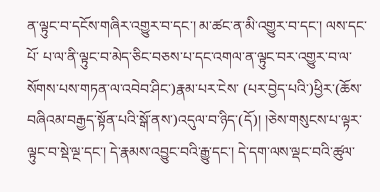ན་ལྟུང་བ་དངོས་གཞིར་འགྱུར་བ་དང་། མ་ཚང་ན་མི་འགྱུར་བ་དང་། ལས་དང་པོ་ པ་ལ་ནི་ལྟུང་བ་མེད་ཅིང་བཅས་པ་དང་འགལ་ན་ལྟུང་བར་འགྱུར་བ་ལ་སོགས་པས་གཏན་ལ་འབེབ་ཤིང་)རྣམ་པར་ངེས་ (པར་བྱེད་པའི་)ཕྱིར་(ཆོས་བཞིའམ་བརྒྱད་སྟོན་པའི་སྒོ་ནས་)འདུལ་བ་ཉིད་(དོ)། །ཅེས་གསུངས་པ་ལྟར་ ལྟུང་བ་སྡེ་ལྔ་དང་། དེ་རྣམས་འབྱུང་བའི་རྒྱུ་དང་། དེ་དག་ལས་ལྡང་བའི་ཚུལ་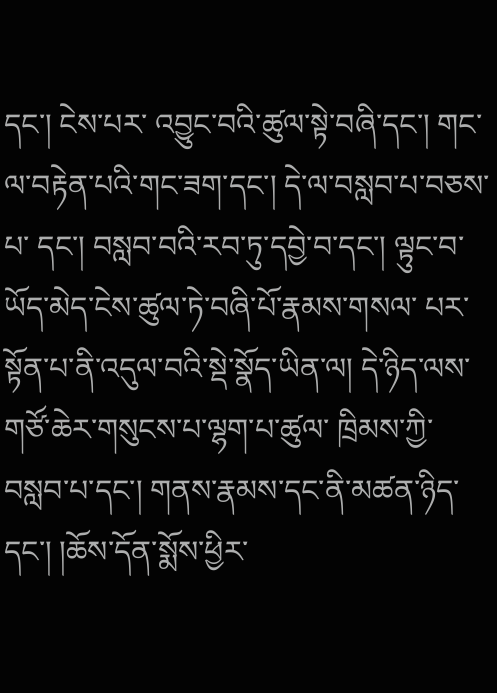དང་། ངེས་པར་ འབྱུང་བའི་ཚུལ་སྟེ་བཞི་དང་། གང་ལ་བརྟེན་པའི་གང་ཟག་དང་། དེ་ལ་བསླབ་པ་བཅས་པ་ དང་། བསླབ་བའི་རབ་ཏུ་དབྱེ་བ་དང་། ལྟུང་བ་ཡོད་མེད་ངེས་ཚུལ་ཏེ་བཞི་པོ་རྣམས་གསལ་ པར་སྟོན་པ་ནི་འདུལ་བའི་སྡེ་སྣོད་ཡིན་ལ། དེ་ཉིད་ལས་གཙོ་ཆེར་གསུངས་པ་ལྷག་པ་ཚུལ་ ཁྲིམས་ཀྱི་བསླབ་པ་དང་། གནས་རྣམས་དང་ནི་མཚན་ཉིད་དང་། །ཆོས་དོན་སྨོས་ཕྱིར་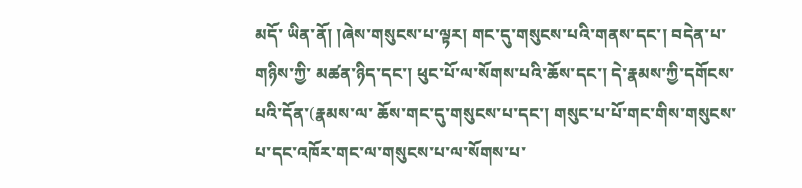མདོ་ ཡིན་ནོ། །ཞེས་གསུངས་པ་ལྟར། གང་དུ་གསུངས་པའི་གནས་དང་། བདེན་པ་གཉིས་ཀྱི་ མཚན་ཉིད་དང་། ཕུང་པོ་ལ་སོགས་པའི་ཆོས་དང་། དེ་རྣམས་ཀྱི་དགོངས་པའི་དོན་(རྣམས་ལ་ ཆོས་གང་དུ་གསུངས་པ་དང་། གསུང་པ་པོ་གང་གིས་གསུངས་པ་དང་འཁོར་གང་ལ་གསུངས་པ་ལ་སོགས་པ་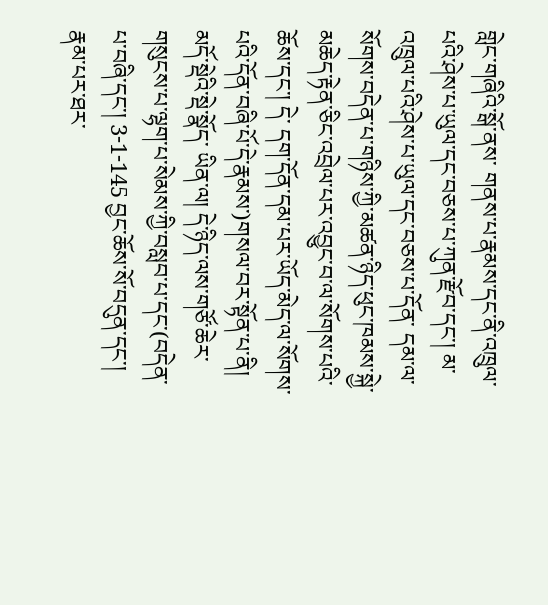གླེང་གཞིའི་སྒོ་ནས་ གནས་པ་རྣམས་དང་ནི་འཁྲུལ་པའི་ཤེས་པ་ཡུལ་དང་བཅས་པ་ཀུན་རྫོབ་དང་། མ་འཁྲུལ་པའི་ཤེས་པ་ཡུལ་དང་བཅས་པ་དོན་ དམ་ལ་སོགས་བདེན་པ་གཉིས་ཀྱི་མཚན་ཉིད་ཕུང་ཁམས་སྐྱེ་མཆེད་རྟེན་ཅིང་འབྲེལ་པར་འབྱུང་བ་ལ་སོགས་པའི་ཆོས་དང་། དེ་ དག་དོན་དམ་པར་ཡོད་མེད་ལ་སོགས་པའི་དོན་བཞི་པོ་དེ་རྣམས་)གསལ་བར་སྟོན་པ་ནི། མདོ་སྡེའི་སྡེ་སྣོད་ ཡིན་ལ། དེ་ཉིད་ལས་གཙོ་ཆེར་གསུངས་པ་ལྷག་པ་སེམས་ཀྱི་བསླབ་པ་དང་(བདེན་པ་བཞི་དང་། 3-1-145 བྱང་ཆོས་སོ་བདུན་དང་། རྣམ་པར་ཐར་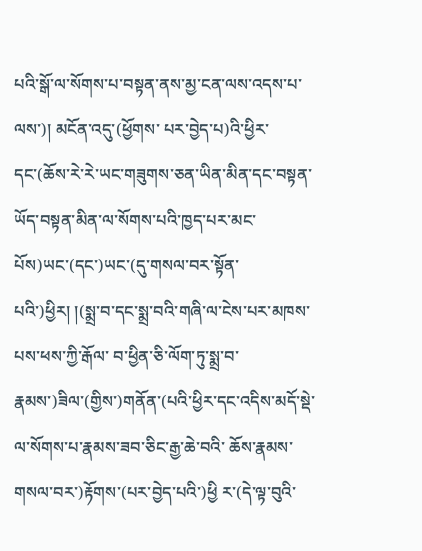པའི་སྒོ་ལ་སོགས་པ་བསྟན་ནས་མྱ་ངན་ལས་འདས་པ་ལས་)། མངོན་འདུ་(ཕྱོགས་ པར་བྱེད་པ)འི་ཕྱིར་དང་(ཆོས་རེ་རེ་ཡང་གཟུགས་ཅན་ཡིན་མིན་དང་བསྟན་ཡོད་བསྟན་མིན་ལ་སོགས་པའི་ཁྱད་པར་མང་ པོས)ཡང་(དང་)ཡང་(དུ་གསལ་བར་སྟོན་པའི་)ཕྱིར། །(སྨྲ་བ་དང་སྨྲ་བའི་གཞི་ལ་ངེས་པར་མཁས་པས་ཕས་ཀྱི་རྒོལ་ བ་ཕྱིན་ཅི་ལོག་ཏུ་སྨྲ་བ་རྣམས་)ཟིལ་(གྱིས་)གནོན་(པའི་ཕྱིར་དང་འདིས་མདོ་སྡེ་ལ་སོགས་པ་རྣམས་ཟབ་ཅིང་རྒྱ་ཆེ་བའི་ ཆོས་རྣམས་གསལ་བར་)རྟོགས་(པར་བྱེད་པའི་)ཕྱི ར་(དེ་ལྟ་བུའི་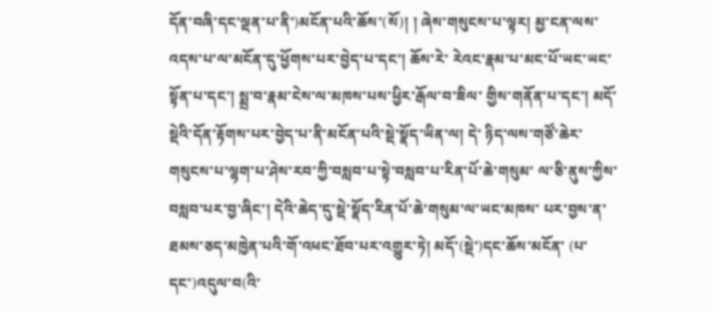དོན་བཞི་དང་ལྡན་པ་ནི་)མངོན་པའི་ཆོས་(སོ)། ། ཞེས་གསུངས་པ་ལྟར། མྱ་ངན་ལས་འདས་པ་ལ་མངོན་དུ་ཕྱོགས་པར་བྱེད་པ་དང་། ཆོས་རེ་ རེའང་རྣམ་པ་མང་པོ་ཡང་ཡང་སྟོན་པ་དང་། སྨྲ་བ་རྣམ་ངེས་ལ་མཁས་པས་ཕྱིར་རྒོལ་བ་ཟིལ་ གྱིས་གནོན་པ་དང་། མདོ་སྡེའི་དོན་རྟོགས་པར་བྱེད་པ་ནི་མངོན་པའི་སྡེ་སྣོད་ཡིན་ལ། དེ་ ཉིད་ལས་གཙོ་ཆེར་གསུངས་པ་ལྷག་པ་ཤེས་རབ་ཀྱི་བསླབ་པ་སྟེ་བསླབ་པ་རིན་པོ་ཆེ་གསུམ་ ལ་ཅི་ནུས་ཀྱིས་བསླབ་པར་བྱ་ཞིང་། དེའི་ཆེད་དུ་སྡེ་སྣོད་རིན་པོ་ཆེ་གསུམ་ལ་ཡང་མཁས་ པར་བྱས་ན་ཐམས་ཅད་མཁྱེན་པའི་གོ་འཕང་ཐོབ་པར་འགྱུར་ཏེ། མདོ་(སྡེ་)དང་ཆོས་མངོན་ (པ་དང་)འདུལ་བ(འི་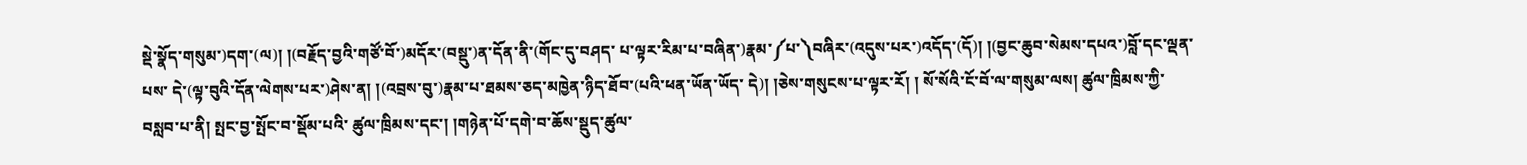སྡེ་སྣོད་གསུམ་)དག་(ལ)། །(བརྗོད་བྱའི་གཙོ་བོ་)མདོར་(བསྡུ་)ན་དོན་ནི་(གོང་དུ་བཤད་ པ་ལྟར་རིམ་པ་བཞིན་)རྣམ་༼པ་༽བཞིར་(འདུས་པར་)འདོད་(དོ)། །(བྱང་ཆུབ་སེམས་དཔའ་)བློ་དང་ལྡན་པས་ དེ་(ལྟ་བུའི་དོན་ལེགས་པར་)ཤེས་ན། །(འབྲས་བུ་)རྣམ་པ་ཐམས་ཅད་མཁྱེན་ཉིད་ཐོབ་(པའི་ཕན་ཡོན་ཡོད་ དེ)། །ཅེས་གསུངས་པ་ལྟར་རོ། ། སོ་སོའི་ངོ་བོ་ལ་གསུམ་ལས། ཚུལ་ཁྲིམས་ཀྱི་བསླབ་པ་ནི། སྤང་བྱ་སྤོང་བ་སྡོམ་པའི་ ཚུལ་ཁྲིམས་དང་། །གཉེན་པོ་དགེ་བ་ཆོས་སྡུད་ཚུལ་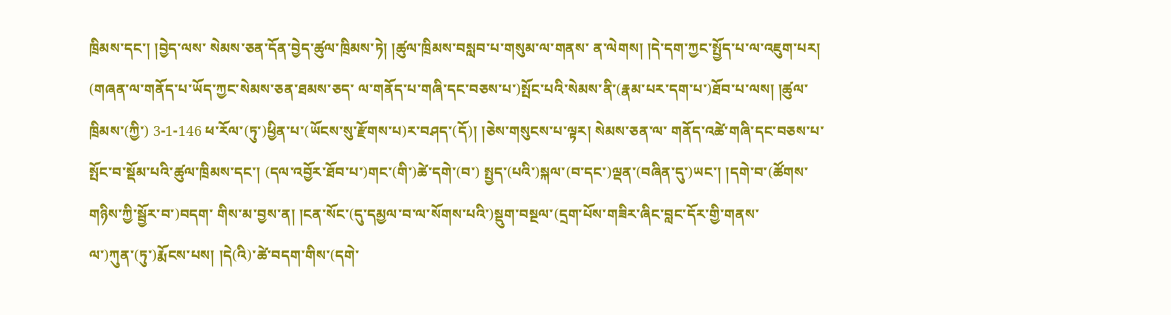ཁྲིམས་དང་། །བྱེད་ལས་ སེམས་ཅན་དོན་བྱེད་ཚུལ་ཁྲིམས་ཏེ། །ཚུལ་ཁྲིམས་བསླབ་པ་གསུམ་ལ་གནས་ ན་ལེགས། །དེ་དག་ཀྱང་སྤྱོད་པ་ལ་འཇུག་པར། (གཞན་ལ་གནོད་པ་ཡོད་ཀྱང་སེམས་ཅན་ཐམས་ཅད་ ལ་གནོད་པ་གཞི་དང་བཅས་པ་)སྤོང་པའི་སེམས་ནི་(རྣམ་པར་དག་པ་)ཐོབ་པ་ལས། །ཚུལ་ཁྲིམས་(ཀྱི་) 3-1-146 ཕ་རོལ་(ཏུ་)ཕྱིན་པ་(ཡོངས་སུ་རྫོགས་པ)ར་བཤད་(དོ)། །ཅེས་གསུངས་པ་ལྟར། སེམས་ཅན་ལ་ གནོད་འཚེ་གཞི་དང་བཅས་པ་སྤོང་བ་སྡོམ་པའི་ཚུལ་ཁྲིམས་དང་། (དལ་འབྱོར་ཐོབ་པ་)གང་(གི་)ཚེ་དགེ་(བ་) སྤྱད་(པའི་)སྐལ་(བ་དང་)ལྡན་(བཞིན་དུ་)ཡང་། །དགེ་བ་(ཚོགས་གཉིས་ཀྱི་སྦྱོར་བ་)བདག་ གིས་མ་བྱས་ན། །ངན་སོང་(དུ་དམྱལ་བ་ལ་སོགས་པའི་)སྡུག་བསྔལ་(དྲག་པོས་གཟིར་ཞིང་བླང་དོར་གྱི་གནས་ ལ་)ཀུན་(ཏུ་)རྨོངས་པས། །དེ(འི)་ཚེ་བདག་གིས་(དགེ་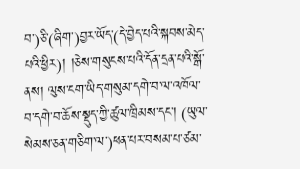བ་)ཅི་(ཞིག་)བྱར་ཡོད་(དེ་བྱེད་པའི་སྐབས་མེད་ པའི་ཕྱིར)། །ཅེས་གསུངས་པའི་དོན་དྲན་པའི་སྒོ་ནས། ལུས་ངག་ཡིད་གསུམ་དགེ་བ་ལ་འཁོལ་ བ་དགེ་བ་ཆོས་སྡུད་ཀྱི་ཚུལ་ཁྲིམས་དང་། (ཡུལ་སེམས་ཅན་གཅིག་ལ་)ཕན་པར་བསམ་པ་ཙམ་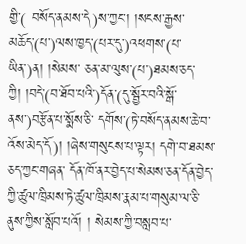གྱི་( བསོད་ནམས་དེ)ས་ཀྱང་། །སངས་རྒྱས་མཆོད་(པ་)ལས་ཁྱད་(པར་དུ་)འཕགས་(པ་ཡིན་)ན། །སེམས་ ཅན་མ་ལུས་(པ་)ཐམས་ཅད་ཀྱི། །བདེ་(བ་ཐོབ་པའི་)དོན་(དུ་སྦྱོར་བའི་སྒོ་ནས་)བརྩོན་པ་སྨོས་ཅི་ དགོས་(ཏེ་བསོད་ནམས་ཆེ་བ་འོས་མེད་དོ)། །ཞེས་གསུངས་པ་ལྟར། དགེ་བ་ཐམས་ཅད་ཀྱང་གཞན་ དོན་ཁོ་ནར་བྱེད་པ་སེམས་ཅན་དོན་བྱེད་ཀྱི་ཚུལ་ཁྲིམས་ཏེ་ཚུལ་ཁྲིམས་རྣམ་པ་གསུམ་ལ་ཅི་ ནུས་ཀྱིས་སློབ་པའོ། ། སེམས་ཀྱི་བསླབ་པ་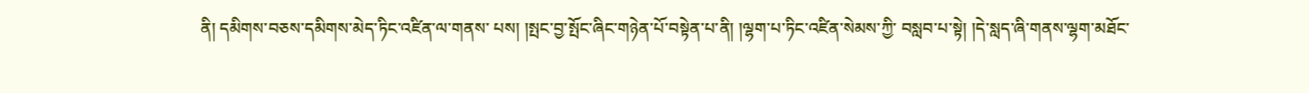ནི། དམིགས་བཅས་དམིགས་མེད་ཏིང་འཛིན་ལ་གནས་ པས། །སྤང་བྱ་སྤོང་ཞིང་གཉེན་པོ་བསྟེན་པ་ནི། །ལྷག་པ་ཏིང་འཛིན་སེམས་ཀྱི་ བསླབ་པ་སྟེ། །དེ་སླད་ཞི་གནས་ལྷག་མཐོང་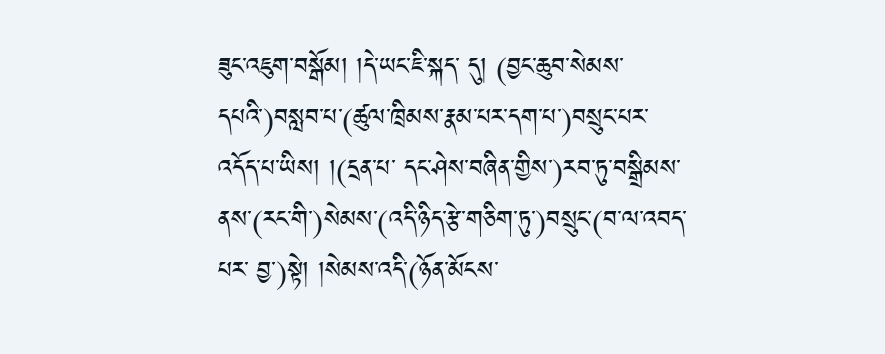ཟུང་འཇུག་བསྒོམ། །དེ་ཡང་ཇི་སྐད་ དུ། (བྱང་ཆུབ་སེམས་དཔའི་)བསླབ་པ་(ཚུལ་ཁྲིམས་རྣམ་པར་དག་པ་)བསྲུང་པར་འདོད་པ་ཡིས། །(དྲན་པ་ དང་ཤེས་བཞིན་གྱིས་)རབ་ཏུ་བསྒྲིམས་ནས་(རང་གི་)སེམས་(འདི་ཉིད་རྩེ་གཅིག་ཏུ་)བསྲུང་(བ་ལ་འབད་པར་ བྱ་)སྟེ། །སེམས་འདི་(ཉོན་མོངས་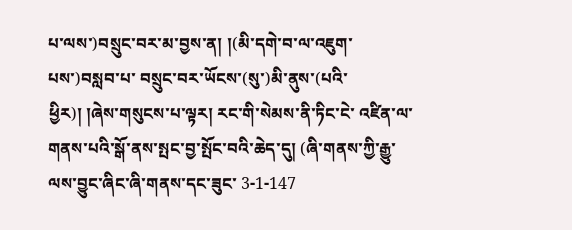པ་ལས་)བསྲུང་བར་མ་བྱས་ན། །(མི་དགེ་བ་ལ་འཇུག་པས་)བསླབ་པ་ བསྲུང་བར་ཡོངས་(སུ་)མི་ནུས་(པའི་ཕྱིར)། །ཞེས་གསུངས་པ་ལྟར། རང་གི་སེམས་ནི་ཏིང་ངེ་ འཛིན་ལ་གནས་པའི་སྒོ་ནས་སྤང་བྱ་སྤོང་བའི་ཆེད་དུ། (ཞི་གནས་ཀྱི་རྒྱུ་ལས་བྱུང་ཞིང་ཞི་གནས་དང་ཟུང་ 3-1-147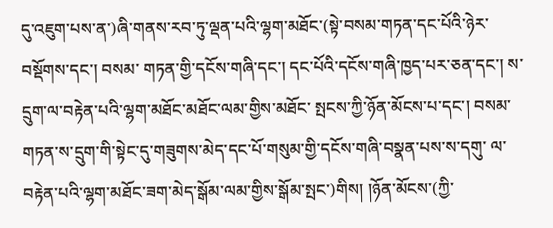དུ་འཇུག་པས་ན་)ཞི་གནས་རབ་ཏུ་ལྡན་པའི་ལྷག་མཐོང་(སྟེ་བསམ་གཏན་དང་པོའི་ཉེར་བསྡོགས་དང་། བསམ་ གཏན་གྱི་དངོས་གཞི་དང་། དང་པོའི་དངོས་གཞི་ཁྱད་པར་ཅན་དང་། ས་དྲུག་ལ་བརྟེན་པའི་ལྷག་མཐོང་མཐོང་ལམ་གྱིས་མཐོང་ སྤངས་ཀྱི་ཉོན་མོངས་པ་དང་། བསམ་གཏན་ས་དྲུག་གི་སྟེང་དུ་གཟུགས་མེད་དང་པོ་གསུམ་གྱི་དངོས་གཞི་བསྣན་པས་ས་དགུ་ ལ་བརྟེན་པའི་ལྷག་མཐོང་ཟག་མེད་སྒོམ་ལམ་གྱིས་སྒོམ་སྤང་)གིས། །ཉོན་མོངས་(ཀྱི་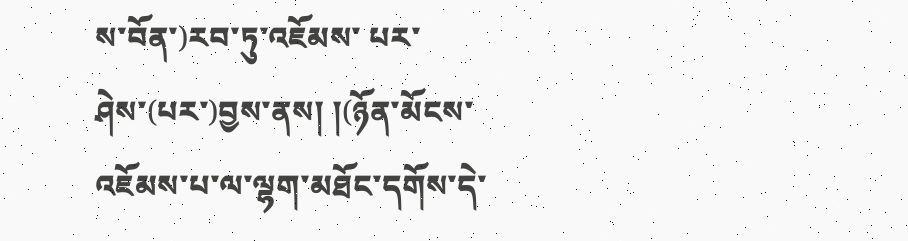ས་བོན་)རབ་ཏུ་འཇོམས་ པར་ཤེས་(པར་)བྱས་ནས། །(ཉོན་མོངས་འཇོམས་པ་ལ་ལྷག་མཐོང་དགོས་དེ་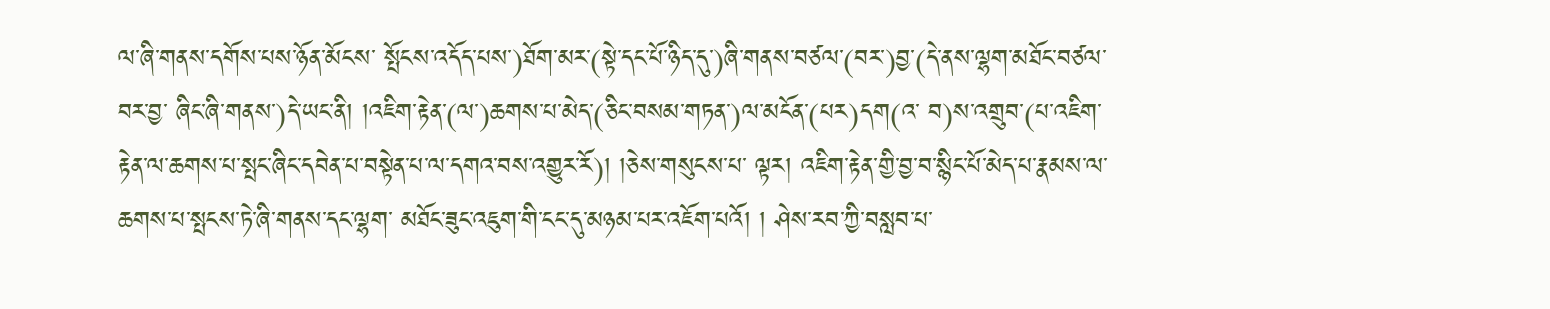ལ་ཞི་གནས་དགོས་པས་ཉོན་མོངས་ སྤོངས་འདོད་པས་)ཐོག་མར་(སྟེ་དང་པོ་ཉིད་དུ་)ཞི་གནས་བཙལ་(བར་)བྱ་(དེ་ནས་ལྷག་མཐོང་བཙལ་བར་བྱ་ ཞིང་ཞི་གནས་)དེ་ཡང་ནི། །འཇིག་རྟེན་(ལ་)ཆགས་པ་མེད་(ཅིང་བསམ་གཏན་)ལ་མངོན་(པར)དག(འ་ བ)ས་འགྲུབ་(པ་འཇིག་རྟེན་ལ་ཆགས་པ་སྤང་ཞིང་དབེན་པ་བསྟེན་པ་ལ་དགའ་བས་འགྱུར་རོ)། །ཅེས་གསུངས་པ་ ལྟར། འཇིག་རྟེན་གྱི་བྱ་བ་སྙིང་པོ་མེད་པ་རྣམས་ལ་ཆགས་པ་སྤངས་ཏེ་ཞི་གནས་དང་ལྷག་ མཐོང་ཟུང་འཇུག་གི་ངང་དུ་མཉམ་པར་འཇོག་པའོ། ། ཤེས་རབ་ཀྱི་བསླབ་པ་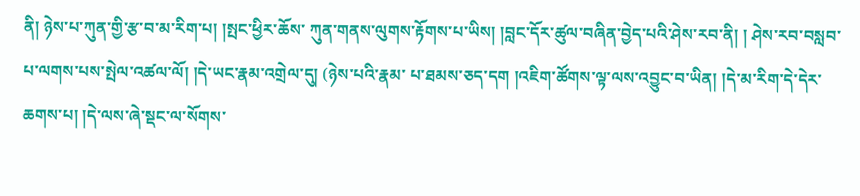ནི། ཉེས་པ་ཀུན་གྱི་རྩ་བ་མ་རིག་པ། །སྤང་ཕྱིར་ཆོས་ ཀུན་གནས་ལུགས་རྟོགས་པ་ཡིས། །བླང་དོར་ཚུལ་བཞིན་བྱེད་པའི་ཤེས་རབ་ནི། ། ཤེས་རབ་བསླབ་པ་ལགས་པས་སྤེལ་འཚལ་ལོ། །དེ་ཡང་རྣམ་འགྲེལ་དུ། (ཉེས་པའི་རྣམ་ པ་ཐམས་ཅད་དག །འཇིག་ཚོགས་ལྟ་ལས་འབྱུང་བ་ཡིན། །དེ་མ་རིག་དེ་དེར་ཆགས་པ། །དེ་ལས་ཞེ་སྡང་ལ་སོགས་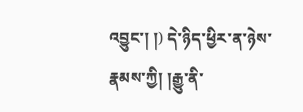འབྱུང་། །) དེ་ཉིད་ཕྱིར་ན་ཉེས་རྣམས་ཀྱི། །རྒྱུ་ནི་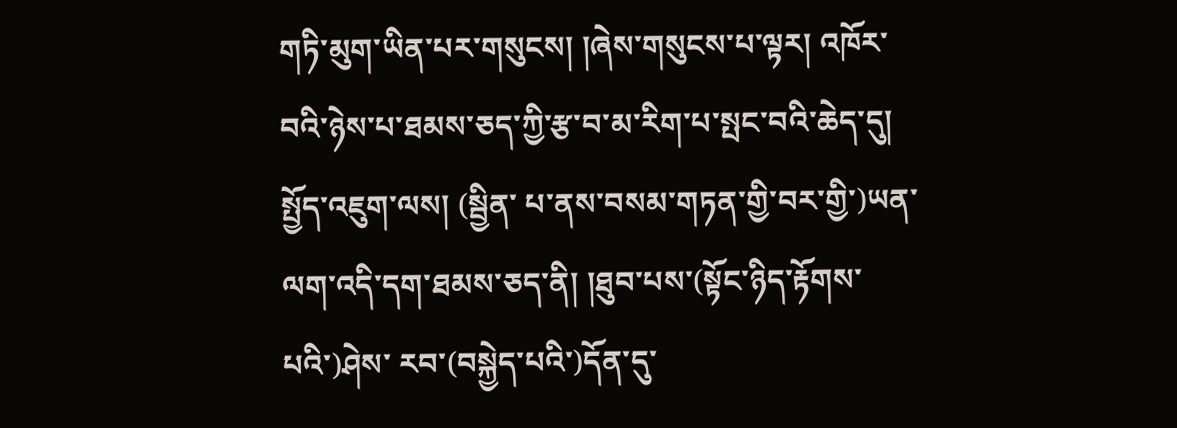གཏི་མུག་ཡིན་པར་གསུངས། །ཞེས་གསུངས་པ་ལྟར། འཁོར་བའི་ཉེས་པ་ཐམས་ཅད་ཀྱི་རྩ་བ་མ་རིག་པ་སྤང་བའི་ཆེད་དུ། སྤྱོད་འཇུག་ལས། (སྦྱིན་ པ་ནས་བསམ་གཏན་གྱི་བར་གྱི་)ཡན་ལག་འདི་དག་ཐམས་ཅད་ནི། །ཐུབ་པས་(སྟོང་ཉིད་རྟོགས་པའི་)ཤེས་ རབ་(བསྐྱེད་པའི་)དོན་དུ་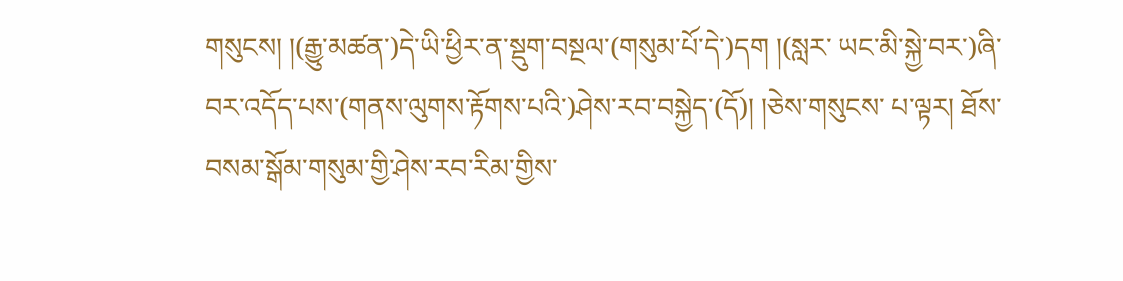གསུངས། །(རྒྱུ་མཚན་)དེ་ཡི་ཕྱིར་ན་སྡུག་བསྔལ་(གསུམ་པོ་དེ་)དག །(སླར་ ཡང་མི་སྐྱེ་བར་)ཞི་བར་འདོད་པས་(གནས་ལུགས་རྟོགས་པའི་)ཤེས་རབ་བསྐྱེད་(དོ)། །ཅེས་གསུངས་ པ་ལྟར། ཐོས་བསམ་སྒོམ་གསུམ་གྱི་ཤེས་རབ་རིམ་གྱིས་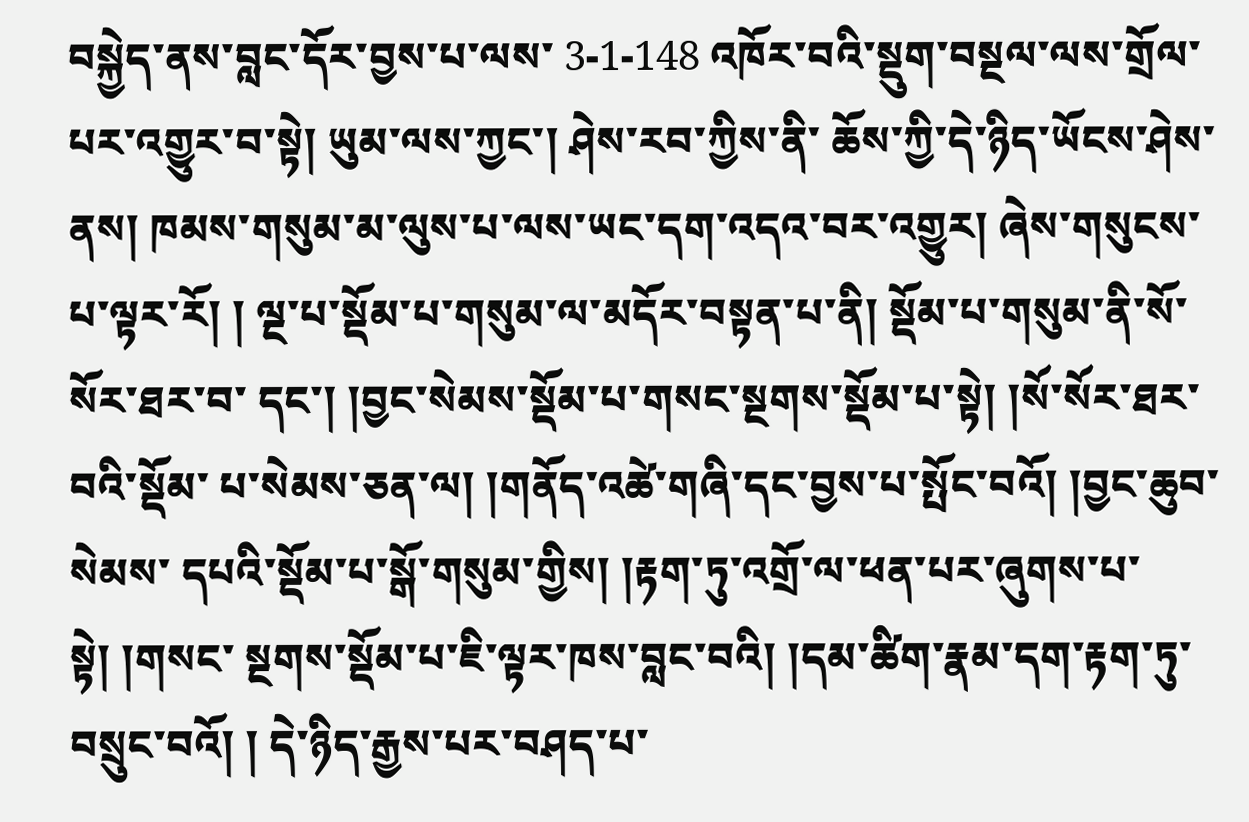བསྐྱེད་ནས་བླང་དོར་བྱས་པ་ལས་ 3-1-148 འཁོར་བའི་སྡུག་བསྔལ་ལས་གྲོལ་པར་འགྱུར་བ་སྟེ། ཡུམ་ལས་ཀྱང་། ཤེས་རབ་ཀྱིས་ནི་ ཆོས་ཀྱི་དེ་ཉིད་ཡོངས་ཤེས་ནས། ཁམས་གསུམ་མ་ལུས་པ་ལས་ཡང་དག་འདའ་བར་འགྱུར། ཞེས་གསུངས་པ་ལྟར་རོ། ། ལྔ་པ་སྡོམ་པ་གསུམ་ལ་མདོར་བསྟན་པ་ནི། སྡོམ་པ་གསུམ་ནི་སོ་སོར་ཐར་བ་ དང་། །བྱང་སེམས་སྡོམ་པ་གསང་སྔགས་སྡོམ་པ་སྟེ། །སོ་སོར་ཐར་བའི་སྡོམ་ པ་སེམས་ཅན་ལ། །གནོད་འཚེ་གཞི་དང་བྱས་པ་སྤོང་བའོ། །བྱང་ཆུབ་སེམས་ དཔའི་སྡོམ་པ་སྒོ་གསུམ་གྱིས། །རྟག་ཏུ་འགྲོ་ལ་ཕན་པར་ཞུགས་པ་སྟེ། །གསང་ སྔགས་སྡོམ་པ་ཇི་ལྟར་ཁས་བླང་བའི། །དམ་ཚིག་རྣམ་དག་རྟག་ཏུ་བསྲུང་བའོ། ། དེ་ཉིད་རྒྱས་པར་བཤད་པ་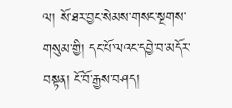ལ། སོ་ཐར་བྱང་སེམས་གསང་སྔགས་གསུམ་གྱི། དང་པོ་ལའང་དབྱེ་བ་མདོར་བསྟན། ངོ་བོ་རྒྱས་བཤད།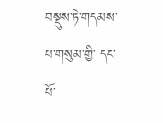བསྡུས་ཏེ་གདམས་པ་གསུམ་གྱི་ དང་པོ་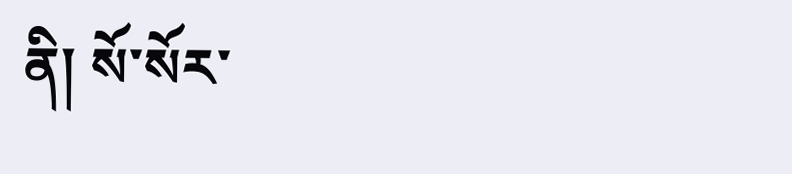ནི། སོ་སོར་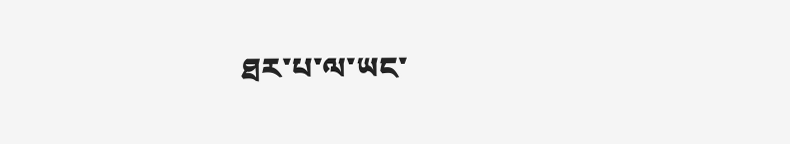ཐར་པ་ལ་ཡང་